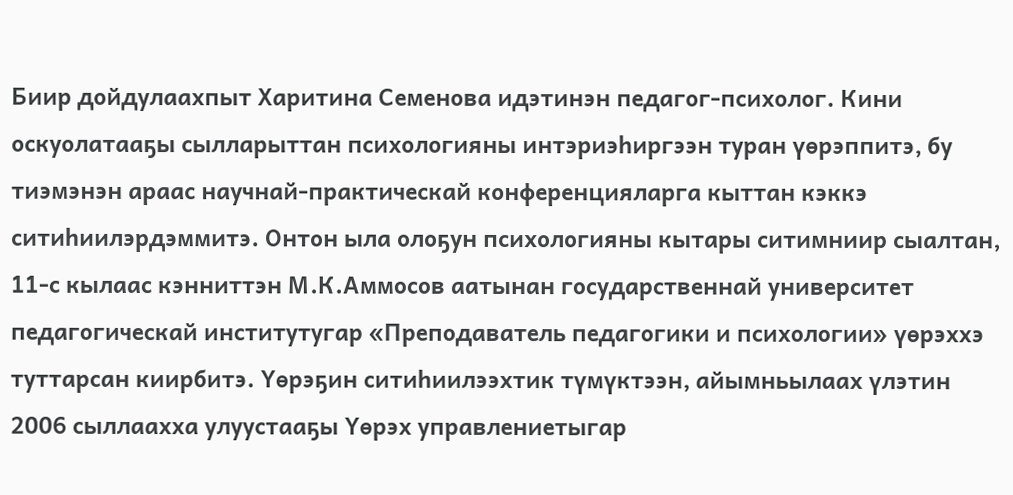Биир дойдулаахпыт Харитина Семенова идэтинэн педагог-психолог. Кини оскуолатааҕы сылларыттан психологияны интэриэһиргээн туран үөрэппитэ, бу тиэмэнэн араас научнай-практическай конференцияларга кыттан кэккэ ситиһиилэрдэммитэ. Онтон ыла олоҕун психологияны кытары ситимниир сыалтан, 11-с кылаас кэнниттэн М.К.Аммосов аатынан государственнай университет педагогическай институтугар «Преподаватель педагогики и психологии» үөрэххэ туттарсан киирбитэ. Үөрэҕин ситиһиилээхтик түмүктээн, айымньылаах үлэтин 2006 сыллаахха улуустааҕы Үөрэх управлениетыгар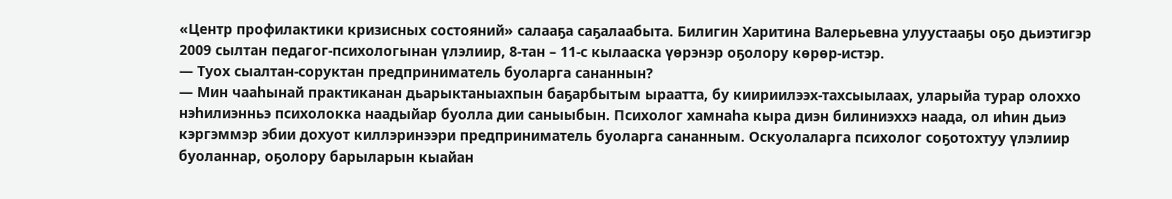«Центр профилактики кризисных состояний» салааҕа саҕалаабыта. Билигин Харитина Валерьевна улуустааҕы оҕо дьиэтигэр 2009 сылтан педагог-психологынан үлэлиир, 8-тан – 11-с кылааска үөрэнэр оҕолору көрөр-истэр.
— Туох сыалтан-соруктан предприниматель буоларга сананнын?
— Мин чааһынай практиканан дьарыктаныахпын баҕарбытым ыраатта, бу киириилээх-тахсыылаах, уларыйа турар олоххо нэһилиэнньэ психолокка наадыйар буолла дии саныыбын. Психолог хамнаһа кыра диэн билиниэххэ наада, ол иһин дьиэ кэргэммэр эбии дохуот киллэринээри предприниматель буоларга сананным. Оскуолаларга психолог соҕотохтуу үлэлиир буоланнар, оҕолору барыларын кыайан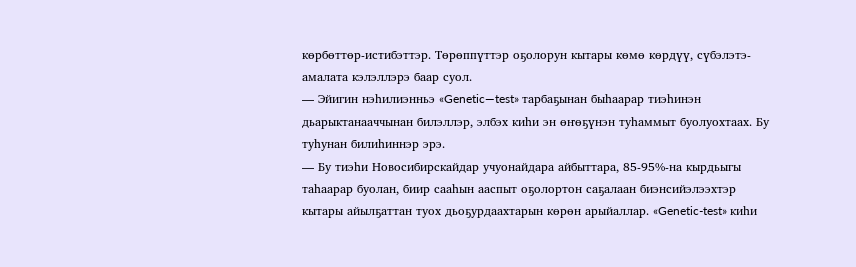көрбөттөр-истибэттэр. Төрөппүттэр оҕолорун кытары көмө көрдүү, сүбэлэтэ-амалата кэлэллэрэ баар суол.
— Эйигин нэһилиэнньэ «Genetic—test» тарбаҕынан быһаарар тиэһинэн дьарыктанааччынан билэллэр, элбэх киһи эн өҥөҕүнэн туһаммыт буолуохтаах. Бу туһунан билиһиннэр эрэ.
— Бу тиэһи Новосибирскайдар учуонайдара айбыттара, 85-95%-на кырдьыгы таһаарар буолан, биир сааһын ааспыт оҕолортон саҕалаан биэнсийэлээхтэр кытары айылҕаттан туох дьоҕурдаахтарын көрөн арыйаллар. «Genetic-test» киһи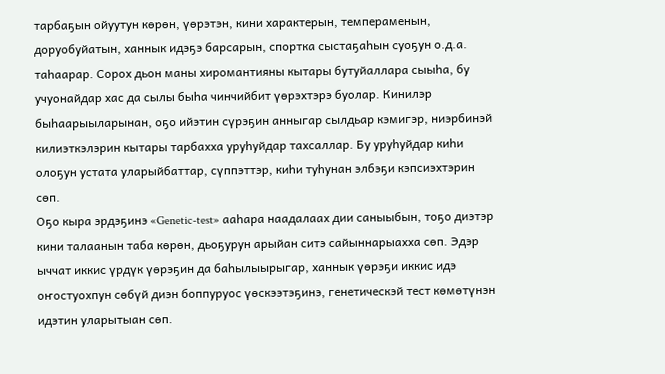тарбаҕын ойуутун көрөн, үөрэтэн, кини характерын, темпераменын, доруобуйатын, ханнык идэҕэ барсарын, спортка сыстаҕаһын суоҕун о.д.а. таһаарар. Сорох дьон маны хиромантияны кытары бутуйаллара сыыһа, бу учуонайдар хас да сылы быһа чинчийбит үөрэхтэрэ буолар. Кинилэр быһаарыыларынан, оҕо ийэтин сүрэҕин анныгар сылдьар кэмигэр, ниэрбинэй килиэткэлэрин кытары тарбахха уруһуйдар тахсаллар. Бу уруһуйдар киһи олоҕун устата уларыйбаттар, сүппэттэр, киһи туһунан элбэҕи кэпсиэхтэрин сөп.
Оҕо кыра эрдэҕинэ «Genetic-test» ааһара наадалаах дии саныыбын, тоҕо диэтэр кини талаанын таба көрөн, дьоҕурун арыйан ситэ сайыннарыахха сөп. Эдэр ыччат иккис үрдүк үөрэҕин да баһылыырыгар, ханнык үөрэҕи иккис идэ оҥостуохпун сөбүй диэн боппуруос үөскээтэҕинэ, генетическэй тест көмөтүнэн идэтин уларытыан сөп.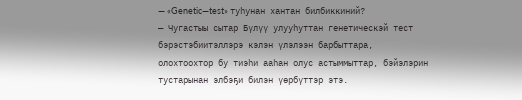— «Genetic—test» туһунан хантан билбиккиний?
— Чугастыы сытар Бүлүү улууһуттан генетическэй тест бэрэстэбиитэллэрэ кэлэн үлэлээн барбыттара, олохтоохтор бу тиэһи ааһан олус астыммыттар, бэйэлэрин тустарынан элбэҕи билэн үөрбүттэр этэ.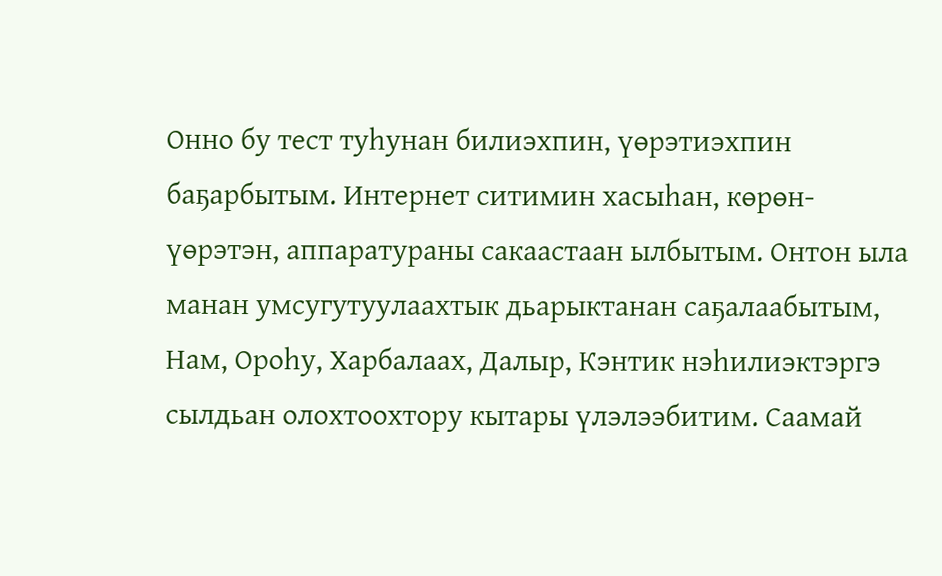Онно бу тест туһунан билиэхпин, үөрэтиэхпин баҕарбытым. Интернет ситимин хасыһан, көрөн-үөрэтэн, аппаратураны сакаастаан ылбытым. Онтон ыла манан умсугутуулаахтык дьарыктанан саҕалаабытым, Нам, Ороһу, Харбалаах, Далыр, Кэнтик нэһилиэктэргэ сылдьан олохтоохтору кытары үлэлээбитим. Саамай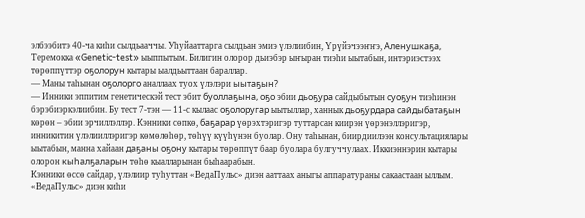элбээбитэ 40-ча киһи сылдьааччы. Уһуйааттарга сылдьан эмиэ үлэлиибин, Үрүйэчээҥҥэ, Аленушкаҕа, Теремокка «Genetic-test» ыыппытым. Билигин олорор дьиэбэр ыҥыран тиэһи ыытабын, интэриэстээх төрөппүттэр оҕолорун кытары ыалдьыттаан бараллар.
— Маны таһынан оҕолорго аналлаах туох үлэлэри ыытаҕын?
— Инники эппитим генетическэй тест эбит буоллаҕына, оҕо эбии дьоҕура сайдыбытын суоҕун тиэһинэн бэрэбиэркэлиибин. Бу тест 7-тэн — 11-с кылаас оҕолоругар ыытыллар, ханнык дьоҕурдара сайдыбатаҕын көрөн – эбии эрчиллэллэр. Кэнники сөпкө, баҕарар үөрэхтэригэр туттарсан киирэн үөрэнэллэригэр, инникитин үлэлииллэригэр көмөлөһөр, төһүү күүһүнэн буолар. Ону таһынан, биирдиилээн консультациялары ыытабын, манна хайаан даҕаны оҕону кытары төрөппүт баар буолара булгуччулаах. Иккиэннэрин кытары олорон кыһалҕаларын төһө кыалларынан быһаарабын.
Кэнники өссө сайдар, үлэлиир туһуттан «ВедаПульс» диэн ааттаах аныгы аппаратураны сакаастаан ыллым. «ВедаПульс» диэн киһи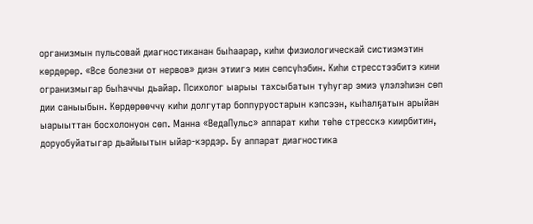организмын пульсовай диагностиканан быһаарар, киһи физиологическай систиэмэтин көрдөрөр. «Все болезни от нервов» диэн этиигэ мин сөпсүһэбин. Киһи стресстээбитэ кини огранизмыгар быһаччы дьайар. Психолог ыарыы тахсыбатын туһугар эмиэ үлэлэһиэн сөп дии саныыбын. Көрдөрөөччү киһи долгутар боппуруостарын кэпсээн, кыһалҕатын арыйан ыарыыттан босхолонуон сөп. Манна «ВедаПульс» аппарат киһи төһө стресскэ киирбитин, доруобуйатыгар дьайыытын ыйар-кэрдэр. Бу аппарат диагностика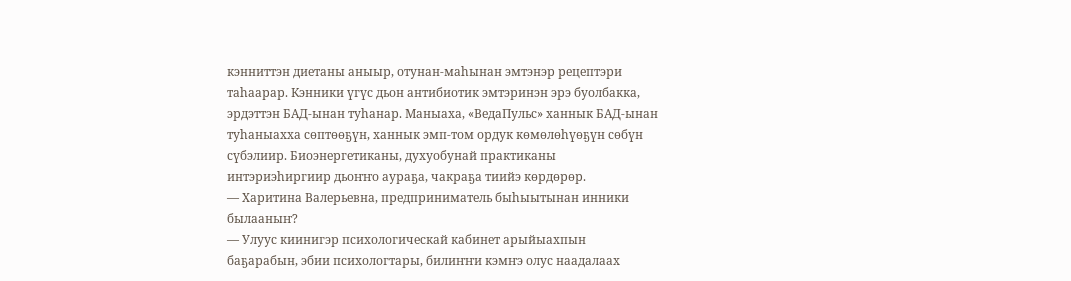кэнниттэн диетаны аныыр, отунан-маһынан эмтэнэр рецептэри таһаарар. Кэнники үгүс дьон антибиотик эмтэринэн эрэ буолбакка, эрдэттэн БАД-ынан туһанар. Маныаха, «ВедаПульс» ханнык БАД-ынан туһаныахха сөптөөҕүн, ханнык эмп-том ордук көмөлөһүөҕүн сөбүн сүбэлиир. Биоэнергетиканы, духуобунай практиканы интэриэһиргиир дьоҥҥо аураҕа, чакраҕа тиийэ көрдөрөр.
— Харитина Валерьевна, предприниматель быһыытынан инники былааныҥ?
— Улуус киинигэр психологическай кабинет арыйыахпын баҕарабын, эбии психологтары, билиҥҥи кэмҥэ олус наадалаах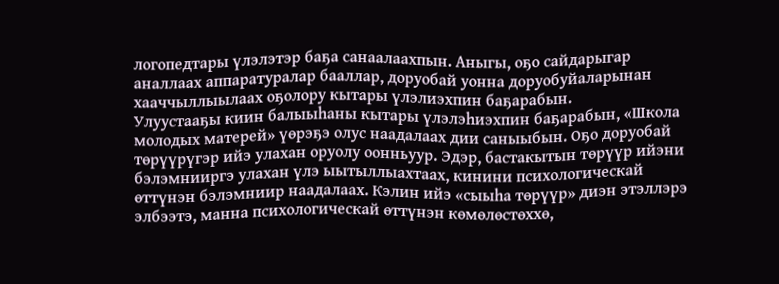логопедтары үлэлэтэр баҕа санаалаахпын. Аныгы, оҕо сайдарыгар аналлаах аппаратуралар бааллар, доруобай уонна доруобуйаларынан хааччыллыылаах оҕолору кытары үлэлиэхпин баҕарабын.
Улуустааҕы киин балыыһаны кытары үлэлэһиэхпин баҕарабын, «Школа молодых матерей» үөрэҕэ олус наадалаах дии саныыбын. Оҕо доруобай төрүүрүгэр ийэ улахан оруолу оонньуур. Эдэр, бастакытын төрүүр ийэни бэлэмнииргэ улахан үлэ ыытыллыахтаах, кинини психологическай өттүнэн бэлэмниир наадалаах. Кэлин ийэ «сыыһа төрүүр» диэн этэллэрэ элбээтэ, манна психологическай өттүнэн көмөлөстөххө,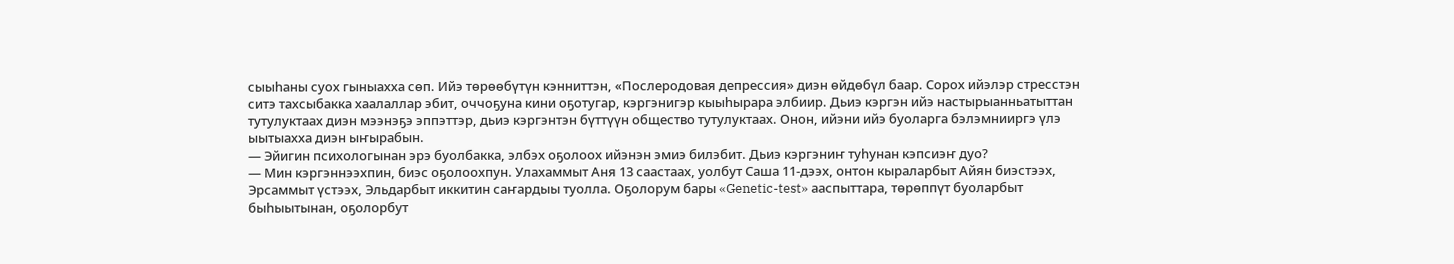сыыһаны суох гыныахха сөп. Ийэ төрөөбүтүн кэнниттэн, «Послеродовая депрессия» диэн өйдөбүл баар. Сорох ийэлэр стресстэн ситэ тахсыбакка хаалаллар эбит, оччоҕуна кини оҕотугар, кэргэнигэр кыыһырара элбиир. Дьиэ кэргэн ийэ настырыанньатыттан тутулуктаах диэн мээнэҕэ эппэттэр, дьиэ кэргэнтэн бүттүүн общество тутулуктаах. Онон, ийэни ийэ буоларга бэлэмнииргэ үлэ ыытыахха диэн ыҥырабын.
— Эйигин психологынан эрэ буолбакка, элбэх оҕолоох ийэнэн эмиэ билэбит. Дьиэ кэргэниҥ туһунан кэпсиэҥ дуо?
— Мин кэргэннээхпин, биэс оҕолоохпун. Улахаммыт Аня 13 саастаах, уолбут Саша 11-дээх, онтон кыраларбыт Айян биэстээх, Эрсаммыт үстээх, Эльдарбыт иккитин саҥардыы туолла. Оҕолорум бары «Genetic-test» ааспыттара, төрөппүт буоларбыт быһыытынан, оҕолорбут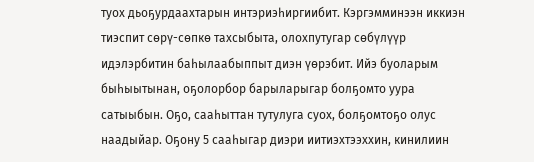туох дьоҕурдаахтарын интэриэһиргиибит. Кэргэмминээн иккиэн тиэспит сөрү-сөпкө тахсыбыта, олохпутугар сөбүлүүр идэлэрбитин баһылаабыппыт диэн үөрэбит. Ийэ буоларым быһыытынан, оҕолорбор барыларыгар болҕомто уура сатыыбын. Оҕо, сааһыттан тутулуга суох, болҕомтоҕо олус наадыйар. Оҕону 5 сааһыгар диэри иитиэхтээххин, кинилиин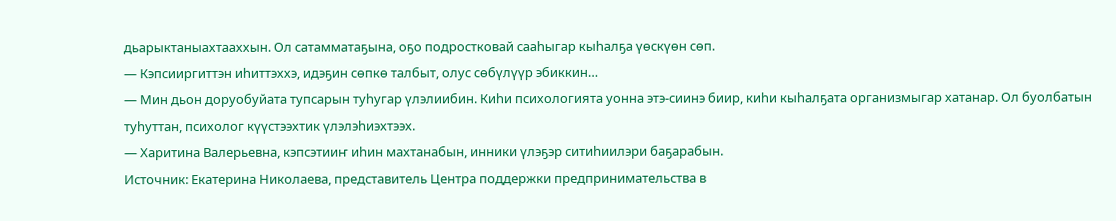дьарыктаныахтааххын. Ол сатамматаҕына, оҕо подростковай сааһыгар кыһалҕа үөскүөн сөп.
— Кэпсииргиттэн иһиттэххэ, идэҕин сөпкө талбыт, олус сөбүлүүр эбиккин…
— Мин дьон доруобуйата тупсарын туһугар үлэлиибин. Киһи психологията уонна этэ-сиинэ биир, киһи кыһалҕата организмыгар хатанар. Ол буолбатын туһуттан, психолог күүстээхтик үлэлэһиэхтээх.
— Харитина Валерьевна, кэпсэтииҥ иһин махтанабын, инники үлэҕэр ситиһиилэри баҕарабын.
Источник: Екатерина Николаева, представитель Центра поддержки предпринимательства в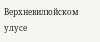Верхневилюйском улусе